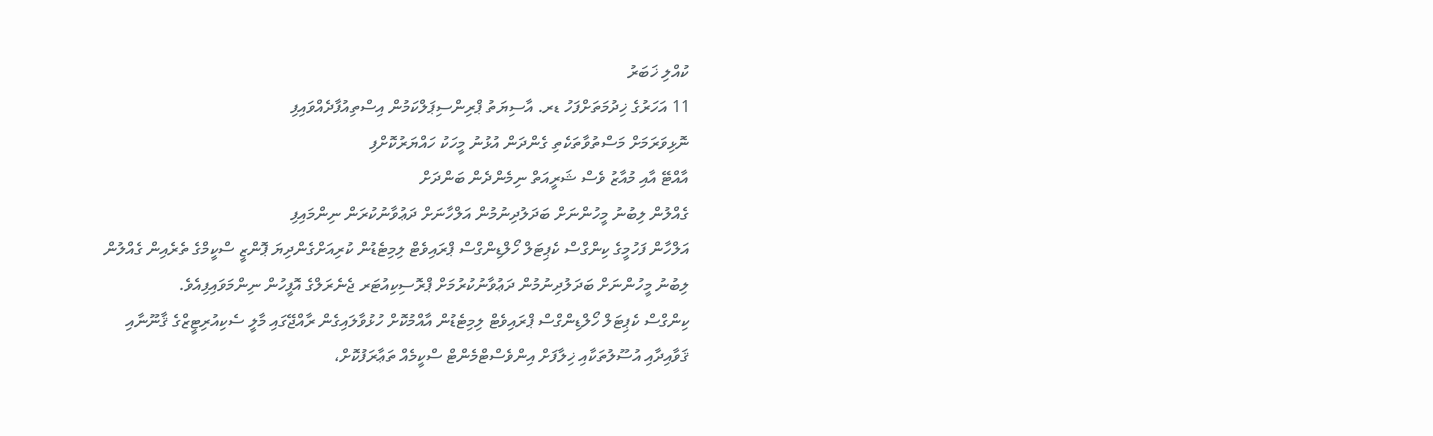ކުއްލި ޚަބަރު
11 އަހަރުގެ ޚިދުމަތަށްފަހު ޑރ. އާސިޔަތު ޕްރިންސިޕަލްކަމުން އިސްތިއުފާދެއްވައިފި
ނޮޅިވަރަމަށް މަސްތުވާތަކެތި ގެންދަން އުޅުނު މީހަކު ހައްޔަރުކޮށްފި
އާއްޓޭ އާއި މުއާޒު ވެސް ޝަރީއަތް ނިމެންދެން ބަންދަށް
ގެއްލުން ލިބުނު މީހުންނަށް ބަދަލުދިނުމުން އަލްހާނަށް ދަޢުވާނުކުރަން ނިންމައިފި
އަލްހާން ފަހުމީގެ ކިންގްސް ކެޕިޓަލް ހޯލްޑިންގްސް ޕްރައިވެޓް ލިމިޓެޑުން ކުރިއަށްގެންދިޔަ ޕޮންޒީ ސްކީމްގެ ތެރެއިން ގެއްލުން ލިބުނު މީހުންނަށް ބަދަލުދިނުމުން ދަޢުވާނުކުރުމަށް ޕްރޮސިކިއުޓަރ ޖެނެރަލްގެ އޮފީހުން ނިންމަވައިފިއެވެ.
ކިންގްސް ކެޕިޓަލް ހޯލްޑިންގްސް ޕްރައިވެޓް ލިމިޓެޑުން އާއްމުކޮށް ހުޅުވާލައިގެން ރާއްޖޭގައި މާލީ ސެކިއުރިޓީޒްގެ ޤާނޫނާއި ޤަވާއިދާއި އުސޫލުތަކާއި ޚިލާފަށް އިންވެސްޓްމެންޓް ސްކީމެއް ތަޢާރަފުކޮށް،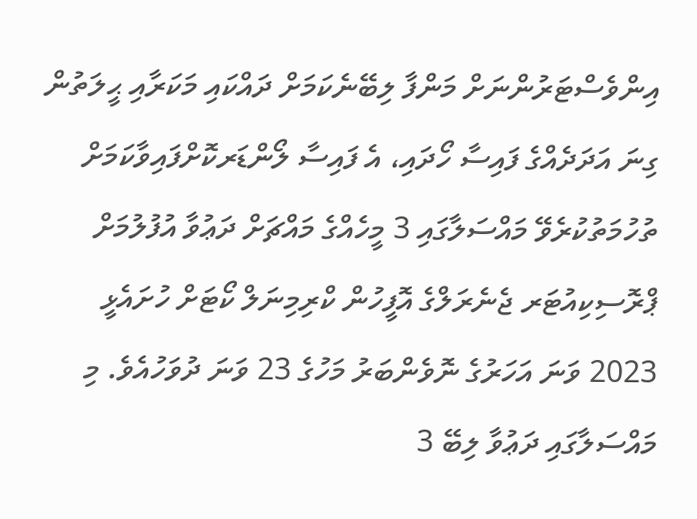އިންވެސްޓަރުންނަށް މަންފާ ލިބޭނެކަމަށް ދައްކައި މަކަރާއި ޙީލަތުން ގިނަ އަދަދެއްގެ ފައިސާ ހޯދައި، އެ ފައިސާ ލޯންޑަރކޮށްފައިވާކަމަށް ތުހުމަތުކުރެވޭ މައްސަލާގައި 3 މީހެއްގެ މައްޗަށް ދަޢުވާ އުފުލުމަށް ޕްރޮސިކިއުޓަރ ޖެނެރަލްގެ އޮފީހުން ކްރިމިނަލް ކޯޓަށް ހުށައެޅީ 2023 ވަނަ އަހަރުގެ ނޮވެންބަރު މަހުގެ 23 ވަނަ ދުވަހުއެވެ. މި މައްސަލާގައި ދަޢުވާ ލިބޭ 3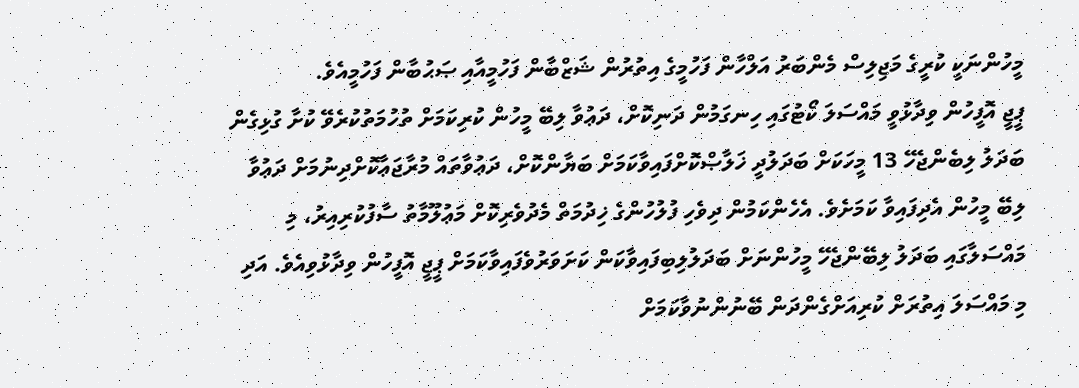މީހުންނަކީ ކުރީގެ މަޖިލިސް މެންބަރު އަލްހާން ފަހުމީގެ އިތުރުން ޝަޒްބާން ފަހުމީއާއި ޞަޙުބާން ފަހުމީއެވެ.
ޕީޖީ އޮފީހުން ވިދާޅުވީ މައްސަލަ ކޯޓުގައި ހިނގަމުން ދަނިކޮށް، ދަޢުވާ ލިބޭ މީހުން ކުރިކަމަށް ތުހުމަތުކުރެވޭ ކުށާ ގުޅިގެން ބަދަލު ލިބެންޖެހޭ 13 މީހަކަށް ބަދަލުދީ ޚަލާޞްކޮށްފައިވާކަމަށް ބަޔާންކޮށް، ދަޢުވާތައް މުރާޖަޢާކޮށްދިނުމަށް ދަޢުވާ ލިބޭ މީހުން އެދިފައިވާ ކަމަށެވެ. އެހެންކަމުން ދިވެހި ފުލުހުންގެ ޚިދުމަތް މެދުވެރިކޮށް މަޢުލޫމާތު ސާފުކުރިއިރު، މި މައްސަލާގައި ބަދަލު ލިބޭންޖެހޭ މީހުންނަށް ބަދަލުލިބިފައިވާކަން ކަށަވަރުވެފައިވާކަމަށް ޕީޖީ އޮފީހުން ވިދާޅުވިއެވެ. އަދި މި މައްސަލަ އިތުރަށް ކުރިއަށްގެންދަން ބޭނުންނުވާކަމަށް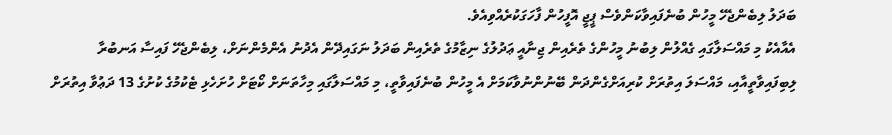ބަދަލު ލިބެންޖެހޭ މީހުން ބުނެފައިވާކަންވެސް ޕީޖީ އޮފީހުން ފާހަގަކުރެއްވިއެވެ.
އެއާއެކު މި މައްސަލާގައި ގެއްލުން ލިބުނު މީހުންގެ ތެރެއިން ޖިނާއީ ޢަދުލުގެ ނިޒާމުގެ ތެރެއިން ބަދަލު ނަގައިދޭން އެދުނު އެންމެންނަށް، ލިބެންޖެހޭ ފައިސާ އަނބުރާ ލިބިފައިވާތީއާއި، މައްސަލަ އިތުރަށް ކުރިއަށްގެންދަން ބޭނުންނުވާކަމަށް އެ މީހުން ބުނެފައިވާތީ، މި މައްސަލާގައި މިހާތަނަށް ކޯޓަށް ހުށަހެޅި ޓެކުމުގެ ކުށުގެ 13 ދަޢުވާ އިތުރަށް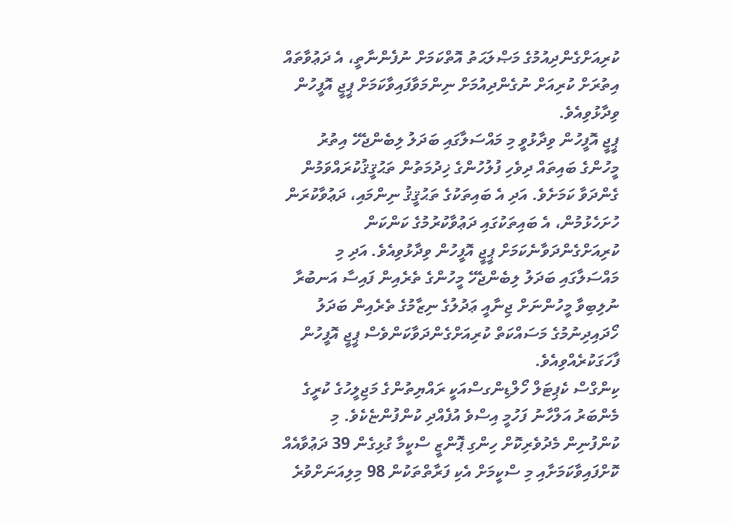ކުރިއަށްގެންދިއުމުގެ މަޞްލަޙަތު އޮތްކަމަށް ނުފެންނާތީ، އެ ދަޢުވާތައް އިތުރަށް ކުރިއަށް ނުގެންދިއުމަށް ނިންމަވާފައިވާކަމަށް ޕީޖީ އޮފީހުން ވިދާޅުވިއެވެ.
ޕީޖީ އޮފީހުން ވިދާޅުވީ މި މައްސަލާގައި ބަދަލު ލިބެންޖެހޭ އިތުރު މީހުންގެ ބައިތައް ދިވެހި ފުލުހުންގެ ޚިދުމަތުން ތަޙުޤީޤުކުރައްވަމުން ގެންދަވާ ކަމަށެވެ. އަދި އެ ބައިތަކުގެ ތަޙުޤީޤު ނިންމައި، ދަޢުވާކުރަން ހުށަހެޅުމުން، އެ ބައިތަކުގައި ދަޢުވާކުރުމުގެ ކަންކަން ކުރިއަށްގެންދަވާނެކަމަށް ޕީޖީ އޮފީހުން ވިދާޅުވިއެވެ. އަދި މި މައްސަލާގައި ބަދަލު ލިބެންޖެހޭ މީހުންގެ ތެރެއިން ފައިސާ އަނބުރާ ނުލިބިވާ މީހުންނަށް ޖިނާއީ ޢަދުލުގެ ނިޒާމުގެ ތެރެއިން ބަދަލު ހޯދައިދިނުމުގެ މަސައްކަތް ކުރިއަށްގެންދަވާކަންވެސް ޕީޖީ އޮފީހުން ފާހަގަކުރެއްވިއެވެ.
ކިންގްސް ކެޕިޓަލް ހޯލްޑިންގސްއަކީ ރައްޔިތުންގެ މަޖިލީހުގެ ކުރީގެ މެންބަރު އަލްހާނު ފަހުމީ އިސްވެ އުފެއްދި ކުންފުންޏެކެވެ. މި ކުންފުނިން މެދުވެރިކޮށް ހިންގި ޕޮންޒީ ސްކީމާ ގުޅިގެން 39 ދަޢުވާއެއް ކޮށްފައިވާކަމަށާއި މި ސްކީމަށް އެކި ފަރާތްތަކުން 98 މިލިއަނަށްވުރެ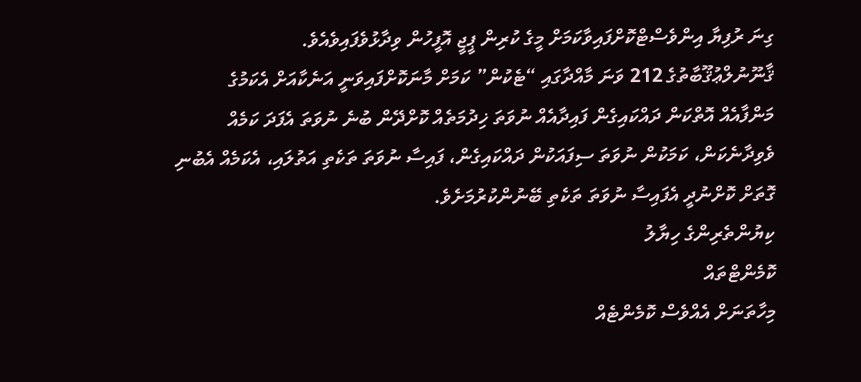ގިނަ ރުފިޔާ އިންވެސްޓްކޮށްފައިވާކަމަށް މީގެ ކުރިން ޕީޖީ އޮފީހުން ވިދާޅުވެފައިވެއެވެ.
ޤާނޫނުލްޢުޤޫބާތުގެ 212 ވަނަ މާއްދާގައި “ޓެކުން” ކަމަށް މާނަކޮށްފައިވަނީ އަނެކާއަށް އެކަމުގެ މަންފާއެއް އޮތްކަން ދައްކައިގެން ފައިދާއެއް ނުވަތަ ޚިދުމަތެއް ކޮށްދޭން ބުނެ ނުވަތަ އެފަދަ ކަމެއް ވެވިދާނެކަން، ކަމަކުން ނުވަތަ ސިފައަކުން ދައްކައިގެން، ފައިސާ ނުވަތަ ތަކެތި އަތުލައި، އެކަމެއް އެބުނި ގޮތަށް ކޮށްނުދީ އެފައިސާ ނުވަތަ ތަކެތި ބޭނުންކުރުމަށެވެ.
ކިޔުންތެރިންގެ ހިޔާލު
ކޮމެންޓްތައް
މިހާތަނަށް އެއްވެސް ކޮމެންޓެއް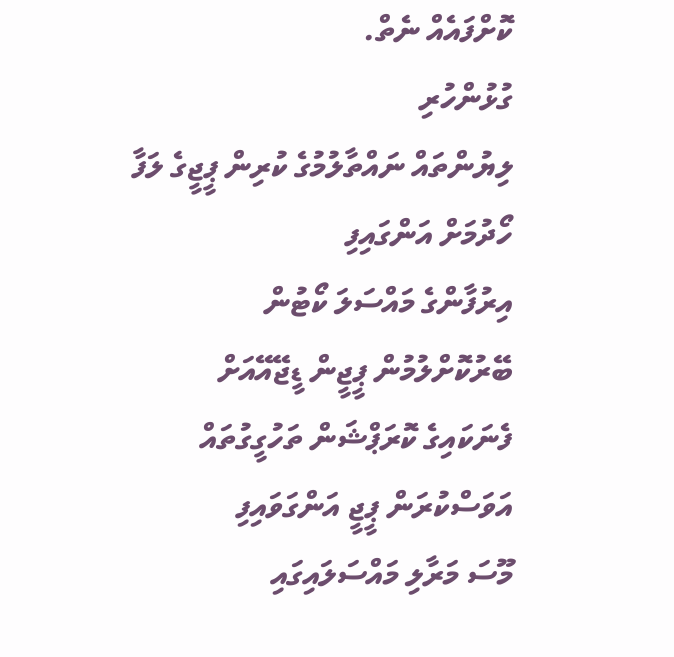ކޮށްފައެއް ނެތް.
ގުޅުންހުރި
ލިޔުންތައް ނައްތާލުމުގެ ކުރިން ޕީޖީގެ ލަފާ ހޯދުމަށް އަންގައިފި
އިރުފާންގެ މައްސަލަ ކޯޓުން ބޭރުކޮށްލުމުން ޕީޖީން ޑީޖޭއޭއަށް
ފެނަކައިގެ ކޮރަޕްޝަން ތަހުގީގުތައް އަވަސްކުރަން ޕީޖީ އަންގަވައިފި
މޫސަ މަރާލި މައްސަލައިގައި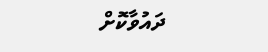ދައުވާކޮށް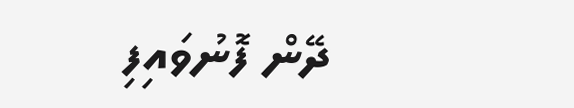ދޭން ފޮނުވައިފި